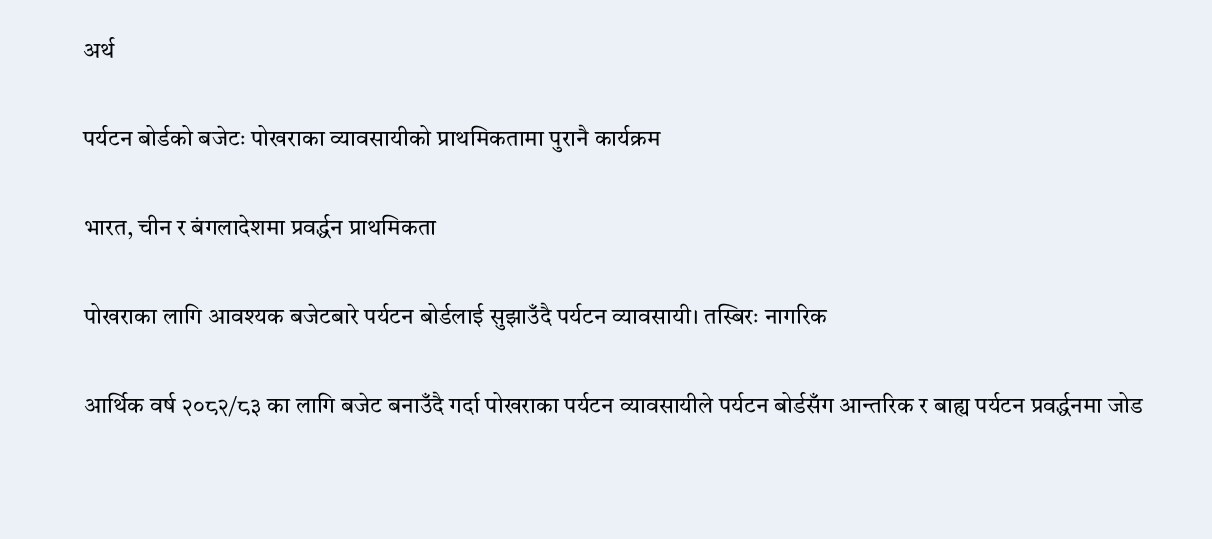अर्थ

पर्यटन बोर्डको बजेटः पोखराका व्यावसायीको प्राथमिकतामा पुरानै कार्यक्रम

भारत, चीन र बंगलादेशमा प्रवर्द्धन प्राथमिकता

पोखराका लागि आवश्यक बजेटबारे पर्यटन बोर्डलाई सुझाउँदै पर्यटन व्यावसायी। तस्बिरः नागरिक

आर्थिक वर्ष २०८२/८३ का लागि बजेट बनाउँदै गर्दा पोखराका पर्यटन व्यावसायीले पर्यटन बोर्डसँग आन्तरिक र बाह्य पर्यटन प्रवर्द्धनमा जोड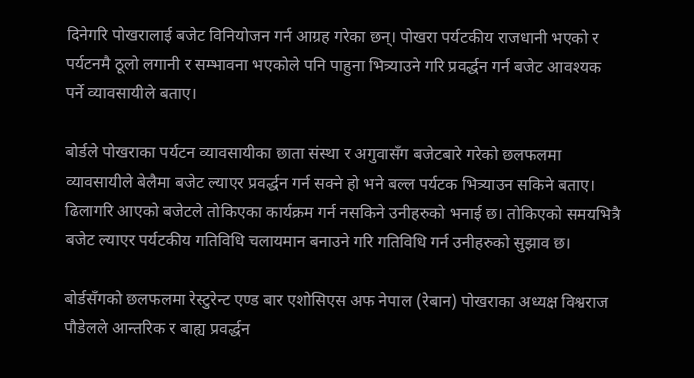दिनेगरि पोखरालाई बजेट विनियोजन गर्न आग्रह गरेका छन्। पोखरा पर्यटकीय राजधानी भएको र पर्यटनमै ठूलो लगानी र सम्भावना भएकोले पनि पाहुना भित्र्याउने गरि प्रवर्द्धन गर्न बजेट आवश्यक पर्ने व्यावसायीले बताए।

बोर्डले पोखराका पर्यटन व्यावसायीका छाता संस्था र अगुवासँग बजेटबारे गरेको छलफलमा व्यावसायीले बेलैमा बजेट ल्याएर प्रवर्द्धन गर्न सक्ने हो भने बल्ल पर्यटक भित्र्याउन सकिने बताए। ढिलागरि आएको बजेटले तोकिएका कार्यक्रम गर्न नसकिने उनीहरुको भनाई छ। तोकिएको समयभित्रै बजेट ल्याएर पर्यटकीय गतिविधि चलायमान बनाउने गरि गतिविधि गर्न उनीहरुको सुझाव छ।

बोर्डसँगको छलफलमा रेस्टुरेन्ट एण्ड बार एशोसिएस अफ नेपाल (रेबान) पोखराका अध्यक्ष विश्वराज पौडेलले आन्तरिक र बाह्य प्रवर्द्धन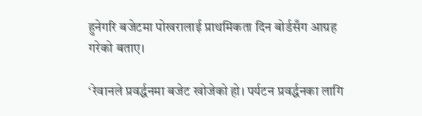हुनेगरि बजेटमा पोखरालाई प्राथमिकता दिन बोर्डसँग आग्रह गरेको बताए।

‘रेवानले प्रवर्द्धनमा बजेट खोजेको हो। पर्यटन प्रवर्द्धनका लागि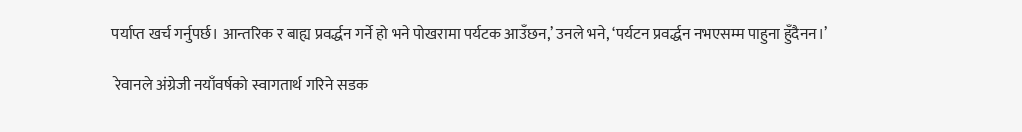पर्याप्त खर्च गर्नुपर्छ। आन्तरिक र बाह्य प्रवर्द्धन गर्ने हो भने पोखरामा पर्यटक आउँछन,’ उनले भने, ‘पर्यटन प्रवर्द्धन नभएसम्म पाहुना हुँदैनन।’

 रेवानले अंग्रेजी नयाँवर्षको स्वागतार्थ गरिने सडक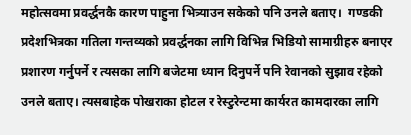महोत्सवमा प्रवर्द्धनकै कारण पाहुना भित्र्याउन सकेको पनि उनले बताए।  गण्डकी प्रदेशभित्रका गतिला गन्तव्यको प्रवर्द्धनका लागि विभिन्न भिडियो सामाग्रीहरु बनाएर प्रशारण गर्नुपर्ने र त्यसका लागि बजेटमा ध्यान दिनुपर्ने पनि रेवानको सुझाव रहेको उनले बताए। त्यसबाहेक पोखराका होटल र रेस्टुरेन्टमा कार्यरत कामदारका लागि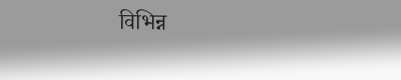विभिन्न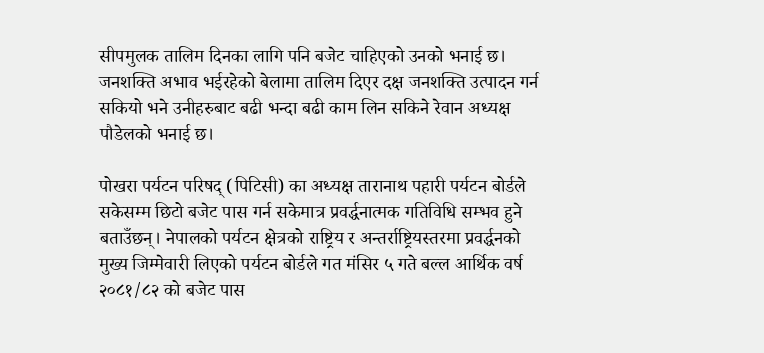सीपमुलक तालिम दिनका लागि पनि बजेट चाहिएको उनको भनाई छ। जनशक्ति अभाव भईरहेको बेलामा तालिम दिएर दक्ष जनशक्ति उत्पादन गर्न सकियो भने उनीहरुबाट बढी भन्दा बढी काम लिन सकिने रेवान अध्यक्ष पौडेलको भनाई छ।

पोखरा पर्यटन परिषद् (पिटिसी) का अध्यक्ष तारानाथ पहारी पर्यटन बोर्डले सकेसम्म छिटो बजेट पास गर्न सकेमात्र प्रवर्द्धनात्मक गतिविधि सम्भव हुने बताउँछन्। नेपालको पर्यटन क्षेत्रको राष्ट्रिय र अन्तर्राष्ट्रियस्तरमा प्रवर्द्धनको मुख्य जिम्मेवारी लिएको पर्यटन बोर्डले गत मंसिर ५ गते बल्ल आर्थिक वर्ष २०८१/८२ को बजेट पास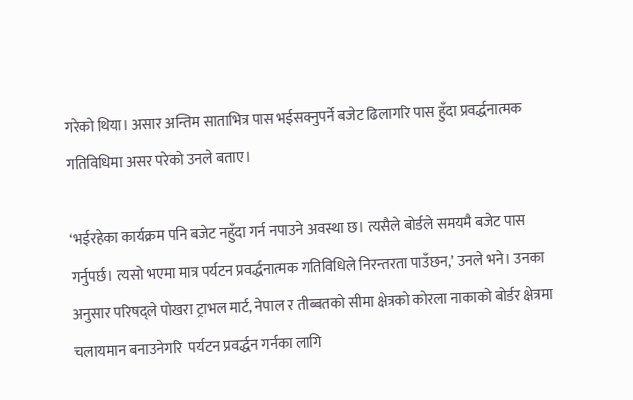गरेको थिया। असार अन्तिम साताभित्र पास भईसक्नुपर्ने बजेट ढिलागरि पास हुँदा प्रवर्द्धनात्मक गतिविधिमा असर परेको उनले बताए।

‘भईरहेका कार्यक्रम पनि बजेट नहुँदा गर्न नपाउने अवस्था छ। त्यसैले बोर्डले समयमै बजेट पास गर्नुपर्छ। त्यसो भएमा मात्र पर्यटन प्रवर्द्धनात्मक गतिविधिले निरन्तरता पाउँछन,’ उनले भने। उनका अनुसार परिषद्ले पोखरा ट्राभल मार्ट, नेपाल र तीब्बतको सीमा क्षेत्रको कोरला नाकाको बोर्डर क्षेत्रमा चलायमान बनाउनेगरि  पर्यटन प्रवर्द्धन गर्नका लागि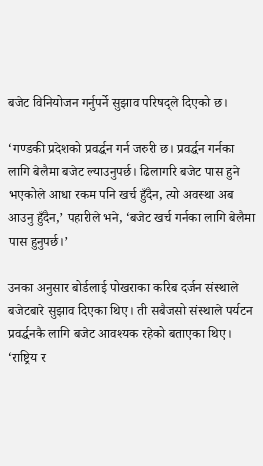बजेट विनियोजन गर्नुपर्ने सुझाव परिषद्ले दिएको छ।

‘गण्डकी प्रदेशको प्रवर्द्धन गर्न जरुरी छ। प्रवर्द्धन गर्नका लागि बेलैमा बजेट ल्याउनुपर्छ। ढिलागरि बजेट पास हुने भएकोले आधा रकम पनि खर्च हुँदैन, त्यो अवस्था अब आउनु हुँदैन,’ पहारीले भने, ‘बजेट खर्च गर्नका लागि बेलैमा पास हुनुपर्छ।’

उनका अनुसार बोर्डलाई पोखराका करिब दर्जन संस्थाले बजेटबारे सुझाव दिएका थिए। ती सबैजसो संस्थाले पर्यटन प्रवर्द्धनकै लागि बजेट आवश्यक रहेको बताएका थिए। ‘राष्ट्रिय र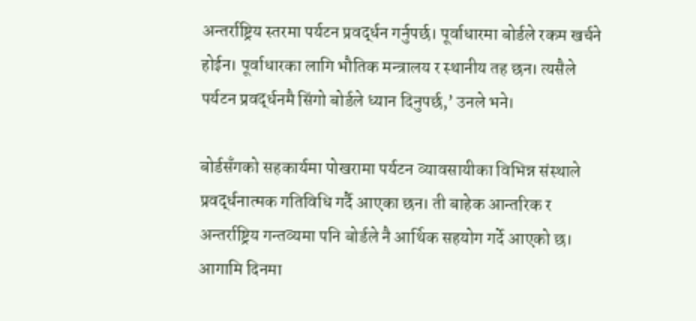अन्तर्राष्ट्रिय स्तरमा पर्यटन प्रवर्द्धन गर्नुपर्छ। पूर्वाधारमा बोर्डले रकम खर्चने होईन। पूर्वाधारका लागि भौतिक मन्त्रालय र स्थानीय तह छन। त्यसैले पर्यटन प्रवर्द्धनमै सिंगो बोर्डले ध्यान दिनुपर्छ,’ उनले भने।

बोर्डसँगको सहकार्यमा पोखरामा पर्यटन व्यावसायीका विभिन्न संस्थाले प्रवर्द्धनात्मक गतिविधि गर्दै आएका छन। ती बाहेक आन्तरिक र अन्तर्राष्ट्रिय गन्तव्यमा पनि बोर्डले नै आर्थिक सहयोग गर्दे आएको छ। आगामि दिनमा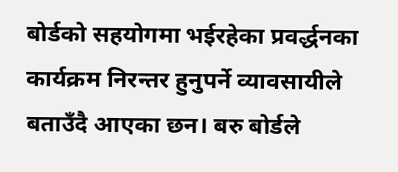बोर्डको सहयोगमा भईरहेका प्रवर्द्धनका कार्यक्रम निरन्तर हुनुपर्ने व्यावसायीले बताउँदै आएका छन। बरु बोर्डले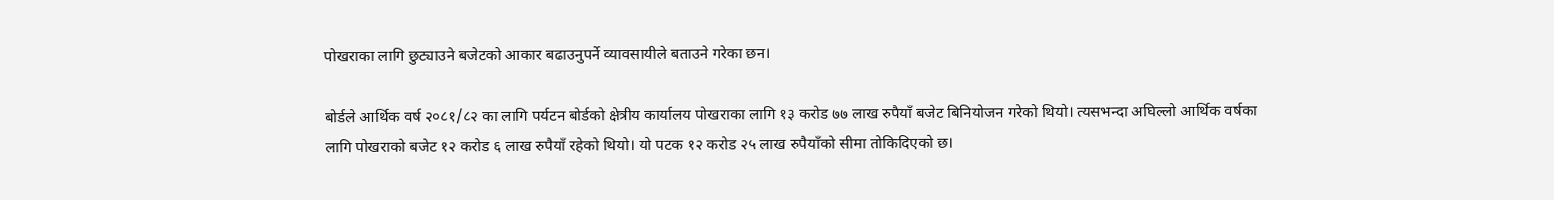पोखराका लागि छुट्याउने बजेटको आकार बढाउनुपर्ने व्यावसायीले बताउने गरेका छन।

बोर्डले आर्थिक वर्ष २०८१/८२ का लागि पर्यटन बोर्डको क्षेत्रीय कार्यालय पोखराका लागि १३ करोड ७७ लाख रुपैयाँ बजेट बिनियोजन गरेको थियो। त्यसभन्दा अघिल्लो आर्थिक वर्षका लागि पोखराको बजेट १२ करोड ६ लाख रुपैयाँ रहेको थियो। यो पटक १२ करोड २५ लाख रुपैयाँको सीमा तोकिदिएको छ।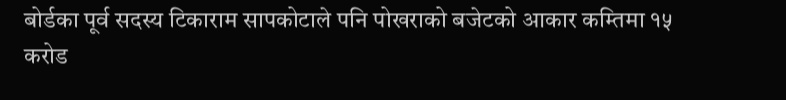बोर्डका पूर्व सदस्य टिकाराम सापकोटाले पनि पोखराको बजेटको आकार कम्तिमा १५ करोड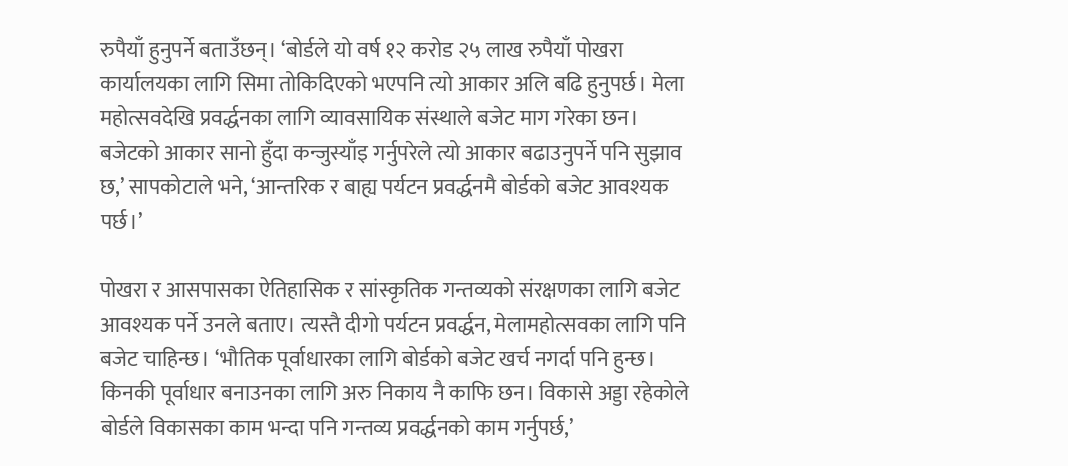रुपैयाँ हुनुपर्ने बताउँछन्। ‘बोर्डले यो वर्ष १२ करोड २५ लाख रुपैयाँ पोखरा कार्यालयका लागि सिमा तोकिदिएको भएपनि त्यो आकार अलि बढि हुनुपर्छ। मेला महोत्सवदेखि प्रवर्द्धनका लागि व्यावसायिक संस्थाले बजेट माग गरेका छन। बजेटको आकार सानो हुँदा कन्जुस्याँइ गर्नुपरेले त्यो आकार बढाउनुपर्ने पनि सुझाव छ,’ सापकोटाले भने, ‘आन्तरिक र बाह्य पर्यटन प्रवर्द्धनमै बोर्डको बजेट आवश्यक पर्छ।’

पोखरा र आसपासका ऐतिहासिक र सांस्कृतिक गन्तव्यको संरक्षणका लागि बजेट आवश्यक पर्ने उनले बताए। त्यस्तै दीगो पर्यटन प्रवर्द्धन, मेलामहोत्सवका लागि पनि बजेट चाहिन्छ। ‘भौतिक पूर्वाधारका लागि बोर्डको बजेट खर्च नगर्दा पनि हुन्छ। किनकी पूर्वाधार बनाउनका लागि अरु निकाय नै काफि छन। विकासे अड्डा रहेकोले बोर्डले विकासका काम भन्दा पनि गन्तव्य प्रवर्द्धनको काम गर्नुपर्छ,’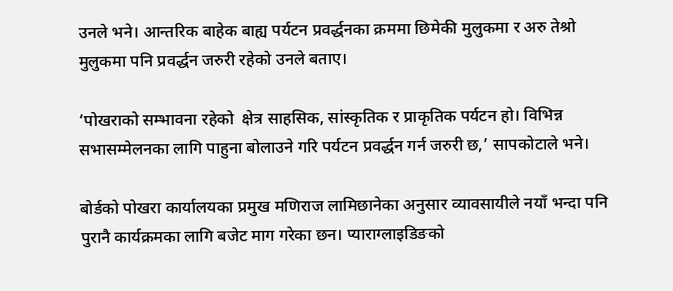उनले भने। आन्तरिक बाहेक बाह्य पर्यटन प्रवर्द्धनका क्रममा छिमेकी मुलुकमा र अरु तेश्रो मुलुकमा पनि प्रवर्द्धन जरुरी रहेको उनले बताए।

‘पोखराको सम्भावना रहेको  क्षेत्र साहसिक, सांस्कृतिक र प्राकृतिक पर्यटन हो। विभिन्न सभासम्मेलनका लागि पाहुना बोलाउने गरि पर्यटन प्रवर्द्धन गर्न जरुरी छ,’ सापकोटाले भने।

बोर्डको पोखरा कार्यालयका प्रमुख मणिराज लामिछानेका अनुसार व्यावसायीले नयाँ भन्दा पनि पुरानै कार्यक्रमका लागि बजेट माग गरेका छन। प्याराग्लाइडिङको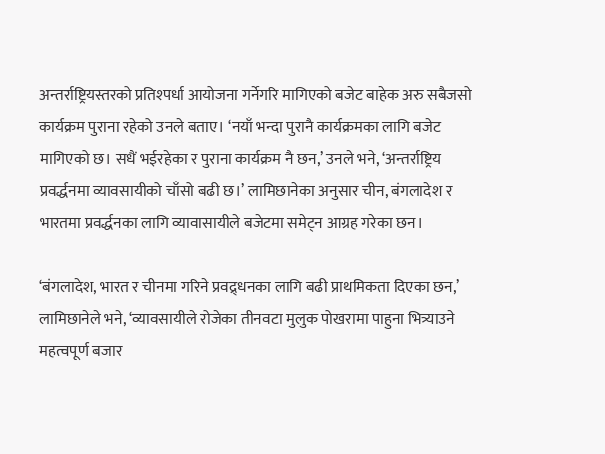अन्तर्राष्ट्रियस्तरको प्रतिश्पर्धा आयोजना गर्नेगरि मागिएको बजेट बाहेक अरु सबैजसो कार्यक्रम पुराना रहेको उनले बताए। ‘नयाँ भन्दा पुरानै कार्यक्रमका लागि बजेट मागिएको छ। सधैं भईरहेका र पुराना कार्यक्रम नै छन,’ उनले भने, ‘अन्तर्राष्ट्रिय प्रवर्द्धनमा व्यावसायीको चाँसो बढी छ।’ लामिछानेका अनुसार चीन, बंगलादेश र भारतमा प्रवर्द्धनका लागि व्यावासायीले बजेटमा समेट्न आग्रह गरेका छन।

‘बंगलादेश, भारत र चीनमा गरिने प्रवद्र्धनका लागि बढी प्राथमिकता दिएका छन,’ लामिछानेले भने, ‘व्यावसायीले रोजेका तीनवटा मुलुक पोखरामा पाहुना भित्र्याउने महत्वपूर्ण बजार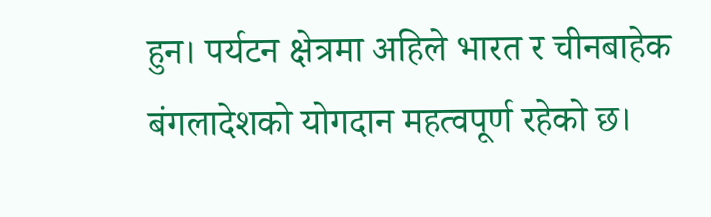हुन। पर्यटन क्षेत्रमा अहिले भारत र चीनबाहेक बंगलादेशको योगदान महत्वपूर्ण रहेको छ।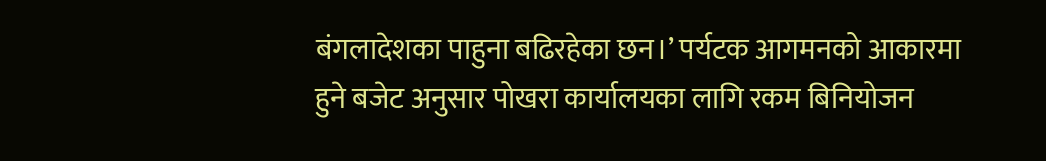बंगलादेशका पाहुना बढिरहेका छन।’ पर्यटक आगमनको आकारमा हुने बजेट अनुसार पोखरा कार्यालयका लागि रकम बिनियोजन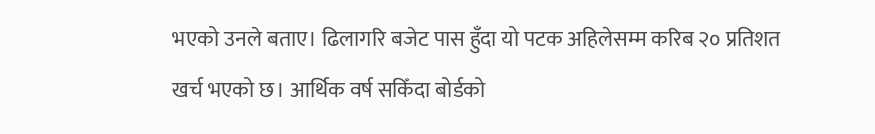भएको उनले बताए। ढिलागरि बजेट पास हुँदा यो पटक अहिलेसम्म करिब २० प्रतिशत खर्च भएको छ। आर्थिक वर्ष सकिँदा बोर्डको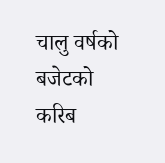चालु वर्षको बजेटको करिब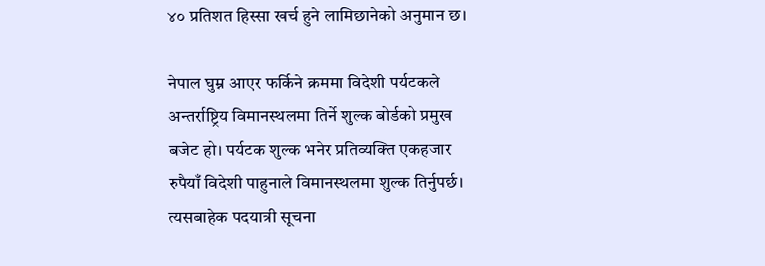४० प्रतिशत हिस्सा खर्च हुने लामिछानेको अनुमान छ।

नेपाल घुम्न आएर फर्किने क्रममा विदेशी पर्यटकले अन्तर्राष्ट्रिय विमानस्थलमा तिर्ने शुल्क बोर्डको प्रमुख बजेट हो। पर्यटक शुल्क भनेर प्रतिव्यक्ति एकहजार रुपैयाँ विदेशी पाहुनाले विमानस्थलमा शुल्क तिर्नुपर्छ। त्यसबाहेक पदयात्री सूचना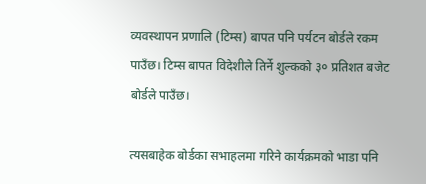व्यवस्थापन प्रणालि (टिम्स) बापत पनि पर्यटन बोर्डले रकम पाउँछ। टिम्स बापत विदेशीले तिर्ने शुल्कको ३० प्रतिशत बजेट बोर्डले पाउँछ।

त्यसबाहेक बोर्डका सभाहलमा गरिने कार्यक्रमको भाडा पनि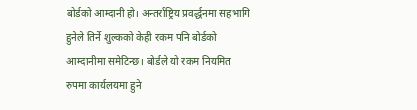बोर्डको आम्दानी हो। अन्तर्राष्ट्रिय प्रवर्द्धनमा सहभागि हुनेले तिर्ने शुल्कको केही रकम पनि बोर्डको आम्दानीमा समेटिन्छ। बोर्डले यो रकम नियमित रुपमा कार्यलयमा हुने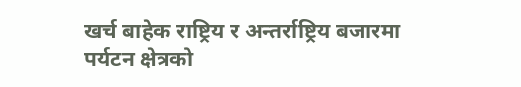खर्च बाहेक राष्ट्रिय र अन्तर्राष्ट्रिय बजारमा पर्यटन क्षेत्रको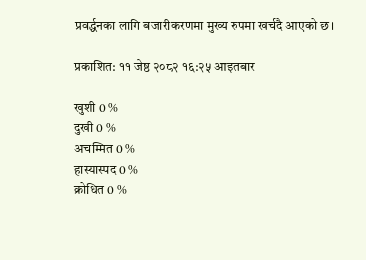प्रवर्द्धनका लागि बजारीकरणमा मुख्य रुपमा खर्चदै आएको छ।

प्रकाशित: ११ जेष्ठ २०८२ १६:२५ आइतबार

खुशी 0 %
दुखी 0 %
अचम्मित 0 %
हास्यास्पद 0 %
क्रोधित 0 %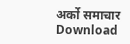अर्को समाचार
Download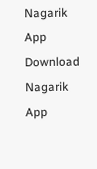Nagarik App
Download Nagarik App